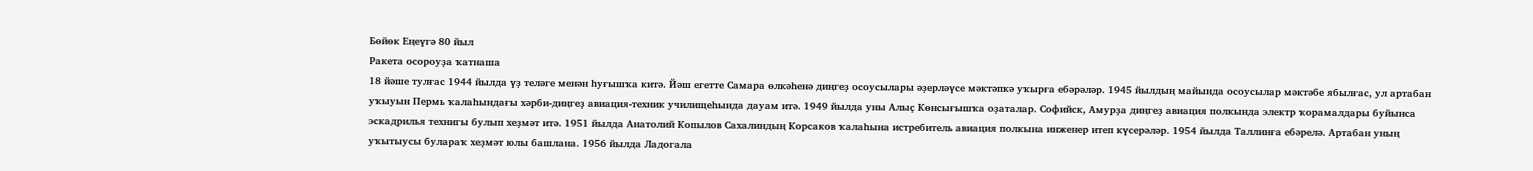Бөйөк Еңеүгә 80 йыл
Ракета осороуҙа ҡатнаша
18 йәше тулғас 1944 йылда үҙ теләге менән һуғышҡа китә. Йәш егетте Самара өлкәһенә диңгеҙ осоусылары әҙерләүсе мәктәпкә уҡырға ебәрәләр. 1945 йылдың майында осоусылар мәктәбе ябылғас, ул артабан уҡыуын Пермь ҡалаһындағы хәрби-диңгеҙ авиация-техник училищеһында дауам итә. 1949 йылда уны Алыҫ Көнсығышҡа оҙаталар. Софийск, Амурҙа диңгеҙ авиация полкында электр ҡорамалдары буйынса эскадрилья технигы булып хеҙмәт итә. 1951 йылда Анатолий Копылов Сахалиндың Корсаков ҡалаһына истребитель авиация полкына инженер итеп күсерәләр. 1954 йылда Таллинға ебәрелә. Артабан уның уҡытыусы булараҡ хеҙмәт юлы башлана. 1956 йылда Ладогала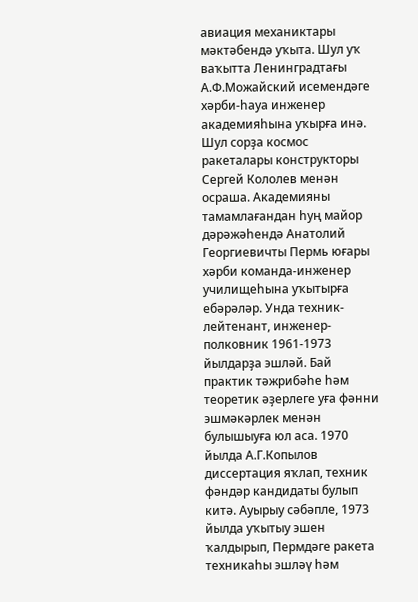авиация механиктары мәктәбендә уҡыта. Шул уҡ ваҡытта Ленинградтағы А.Ф.Можайский исемендәге хәрби-һауа инженер академияһына уҡырға инә. Шул сорҙа космос ракеталары конструкторы Сергей Кололев менән осраша. Академияны тамамлағандан һуң майор дәрәжәһендә Анатолий Георгиевичты Пермь юғары хәрби команда-инженер училищеһына уҡытырға ебәрәләр. Унда техник-лейтенант, инженер-полковник 1961-1973 йылдарҙа эшләй. Бай практик тәжрибәһе һәм теоретик әҙерлеге уға фәнни эшмәкәрлек менән булышыуға юл аса. 1970 йылда А.Г.Копылов диссертация яҡлап, техник фәндәр кандидаты булып китә. Ауырыу сәбәпле, 1973 йылда уҡытыу эшен ҡалдырып, Пермдәге ракета техникаһы эшләү һәм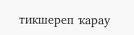тикшереп ҡарау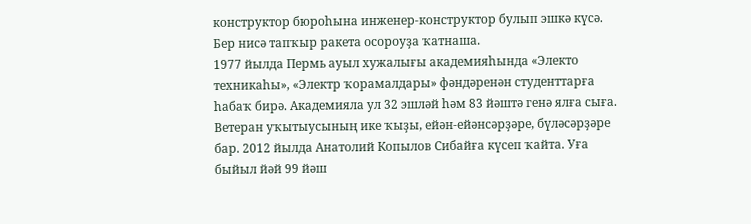конструктор бюроһына инженер-конструктор булып эшкә күсә. Бер нисә тапҡыр ракета осороуҙа ҡатнаша.
1977 йылда Пермь ауыл хужалығы академияһында «Электо техникаһы», «Электр ҡорамалдары» фәндәренән студенттарға һабаҡ бирә. Академияла ул 32 эшләй һәм 83 йәштә генә ялға сыға. Ветеран уҡытыусының ике ҡыҙы, ейән-ейәнсәрҙәре, бүләсәрҙәре бар. 2012 йылда Анатолий Копылов Сибайға күсеп ҡайта. Уға быйыл йәй 99 йәш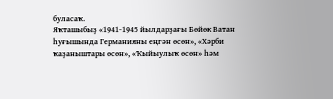буласаҡ.
Яҡташыбыҙ «1941-1945 йылдарҙағы Бөйөк Ватан һуғышында Германияны еңгән өсөн», «Хәрби ҡаҙаныштары өсөн», «Ҡыйыулыҡ өсөн» һәм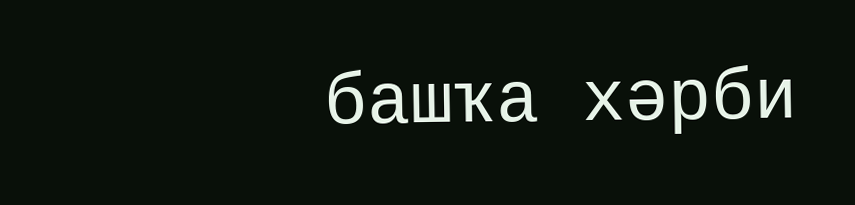башҡа хәрби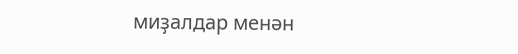миҙалдар менән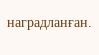наградланған.